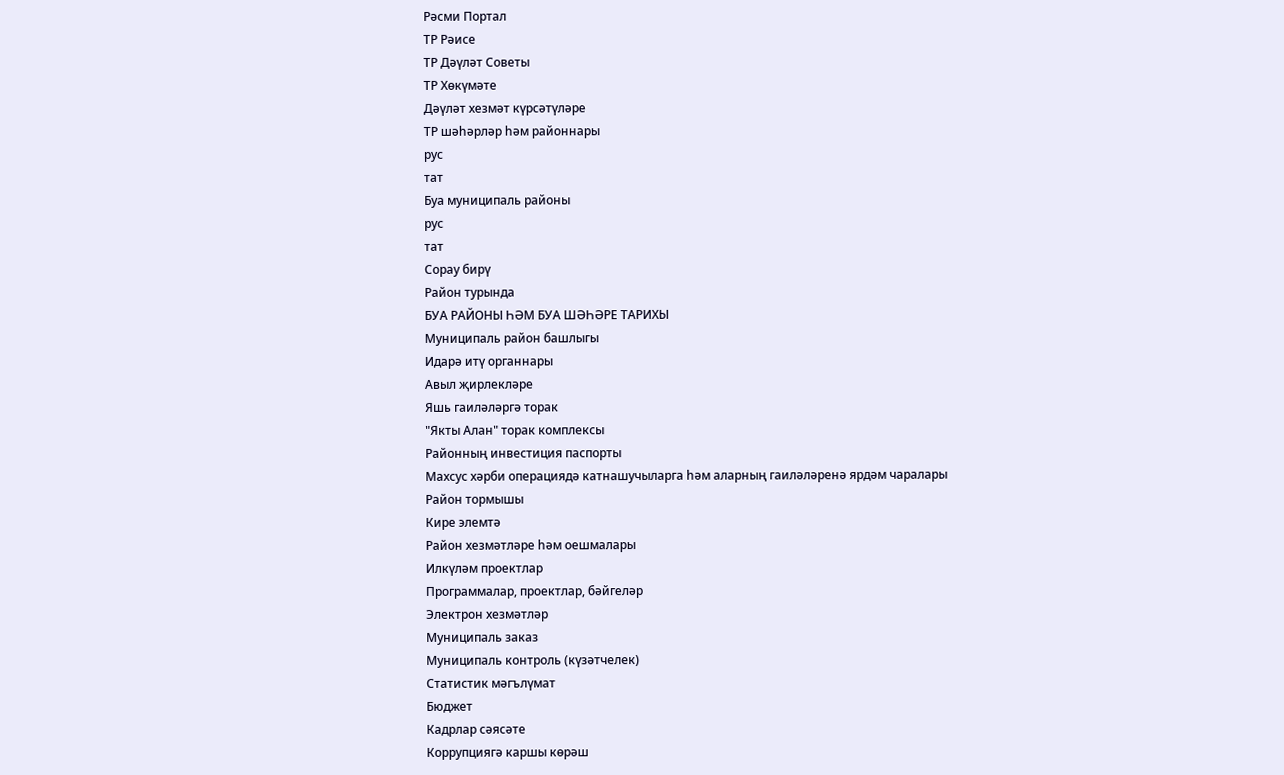Рәсми Портал
ТР Рәисе
ТР Дәүләт Советы
ТР Хөкүмәте
Дәүләт хезмәт күрсәтүләре
ТР шәһәрләр һәм районнары
рус
тат
Буа муниципаль районы
рус
тат
Сорау бирү
Район турында
БУА РАЙОНЫ ҺӘМ БУА ШӘҺӘРЕ ТАРИХЫ
Муниципаль район башлыгы
Идарә итү органнары
Авыл җирлекләре
Яшь гаиләләргә торак
"Якты Алан" торак комплексы
Районның инвестиция паспорты
Махсус хәрби операциядә катнашучыларга һәм аларның гаиләләренә ярдәм чаралары
Район тормышы
Кире элемтә
Район хезмәтләре һәм оешмалары
Илкүләм проектлар
Программалар, проектлар, бәйгеләр
Электрон хезмәтләр
Муниципаль заказ
Муниципаль контроль (күзәтчелек)
Статистик мәгълүмат
Бюджет
Кадрлар сәясәте
Коррупциягә каршы көрәш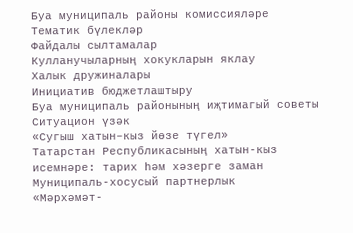Буа муниципаль районы комиссияләре
Тематик бүлекләр
Файдалы сылтамалар
Кулланучыларның хокукларын яклау
Халык дружиналары
Инициатив бюджетлаштыру
Буа муниципаль районының иҗтимагый советы
Ситуацион үзәк
«Сугыш хатын–кыз йөзе түгел»
Татарстан Республикасының хатын-кыз исемнәре: тарих һәм хәзерге заман
Муниципаль-хосусый партнерлык
«Мәрхәмәт-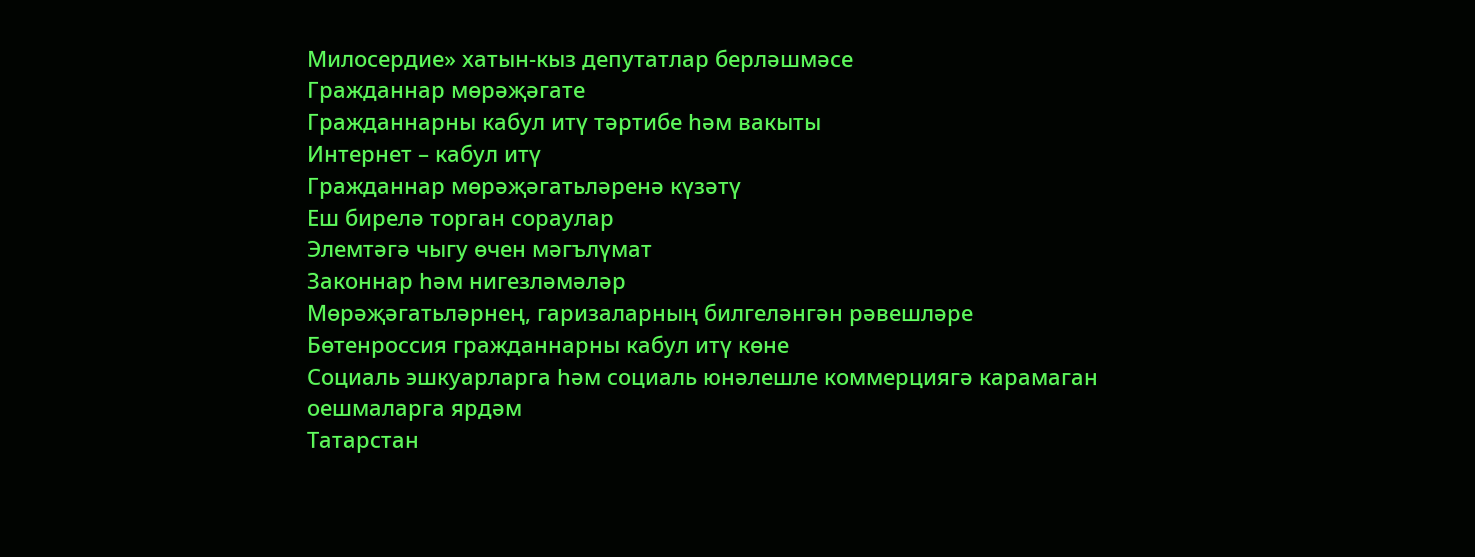Милосердие» хатын-кыз депутатлар берләшмәсе
Гражданнар мөрәҗәгате
Гражданнарны кабул итү тәртибе һәм вакыты
Интернет – кабул итү
Гражданнар мөрәҗәгатьләренә күзәтү
Еш бирелә торган сораулар
Элемтәгә чыгу өчен мәгълүмат
Законнар һәм нигезләмәләр
Мөрәҗәгатьләрнең, гаризаларның билгеләнгән рәвешләре
Бөтенроссия гражданнарны кабул итү көне
Социаль эшкуарларга һәм социаль юнәлешле коммерциягә карамаган оешмаларга ярдәм
Татарстан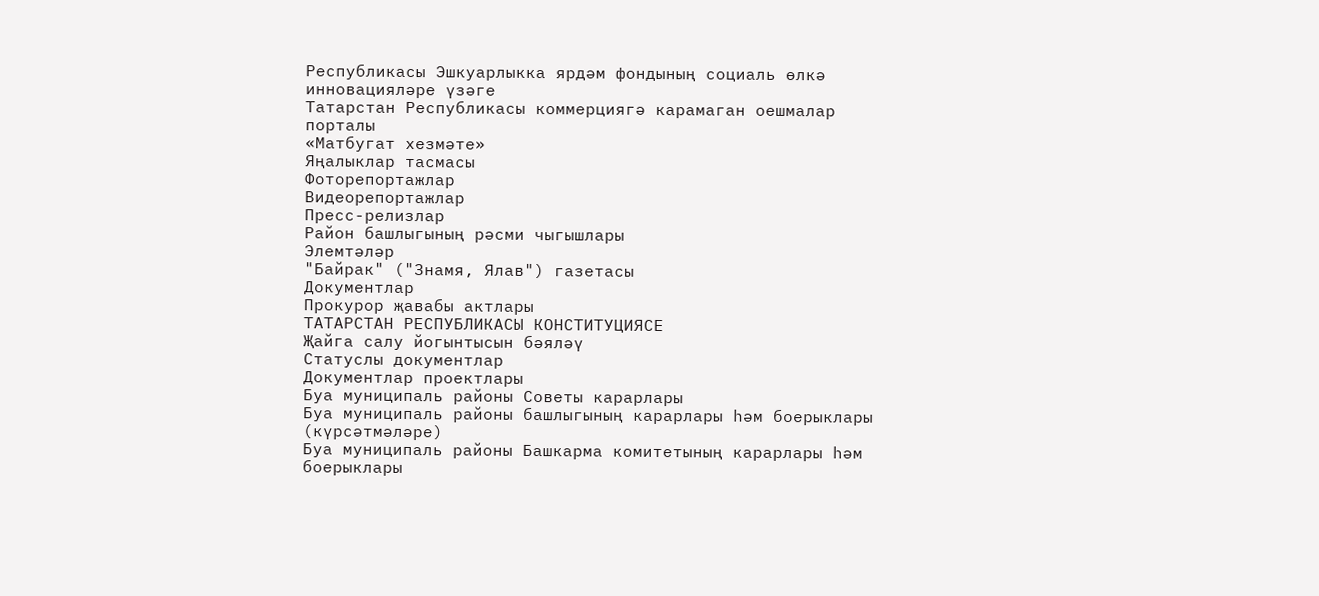Республикасы Эшкуарлыкка ярдәм фондының социаль өлкә инновацияләре үзәге
Татарстан Республикасы коммерциягә карамаган оешмалар порталы
«Матбугат хезмәте»
Яңалыклар тасмасы
Фоторепортажлар
Видеорепортажлар
Пресс-релизлар
Район башлыгының рәсми чыгышлары
Элемтәләр
"Байрак" ("Знамя, Ялав") газетасы
Документлар
Прокурор җавабы актлары
ТАТАРСТАН РЕСПУБЛИКАСЫ КОНСТИТУЦИЯСЕ
Җайга салу йогынтысын бәяләү
Статуслы документлар
Документлар проектлары
Буа муниципаль районы Советы карарлары
Буа муниципаль районы башлыгының карарлары һәм боерыклары (күрсәтмәләре)
Буа муниципаль районы Башкарма комитетының карарлары һәм боерыклары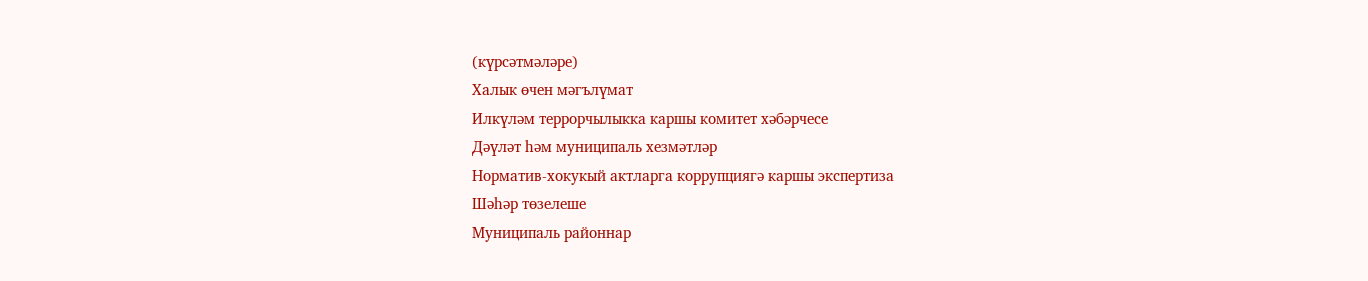(күрсәтмәләре)
Халык өчен мәгълүмат
Илкүләм террорчылыкка каршы комитет хәбәрчесе
Дәүләт һәм муниципаль хезмәтләр
Норматив-хокукый актларга коррупциягә каршы экспертиза
Шәһәр төзелеше
Муниципаль районнар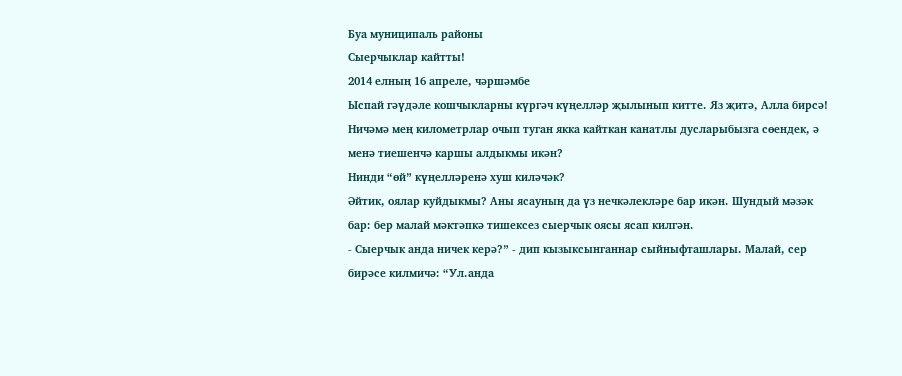Буа муниципаль районы
Сыерчыклар кайтты!
2014 елның 16 апреле, чәршәмбе
Ыспай гәүдәле кошчыкларны күргәч күңелләр җылынып китте. Яз җитә, Алла бирсә! Ничәмә мең километрлар очып туган якка кайткан канатлы дусларыбызга сөендек, ә менә тиешенчә каршы алдыкмы икән?
Нинди “өй” күңелләренә хуш киләчәк?
Әйтик, оялар куйдыкмы? Аны ясауның да үз нечкәлекләре бар икән. Шундый мәзәк бар: бер малай мәктәпкә тишексез сыерчык оясы ясап килгән.
- Сыерчык анда ничек керә?” - дип кызыксынганнар сыйныфташлары. Малай, сер бирәсе килмичә: “Ул.анда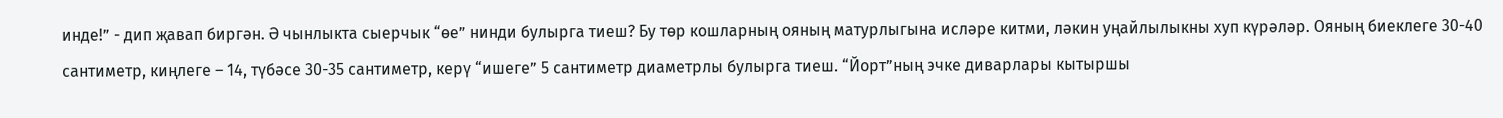инде!” - дип җавап биргән. Ә чынлыкта сыерчык “өе” нинди булырга тиеш? Бу төр кошларның ояның матурлыгына исләре китми, ләкин уңайлылыкны хуп күрәләр. Ояның биеклеге 30-40 сантиметр, киңлеге – 14, түбәсе 30-35 сантиметр, керү “ишеге” 5 сантиметр диаметрлы булырга тиеш. “Йорт”ның эчке диварлары кытыршы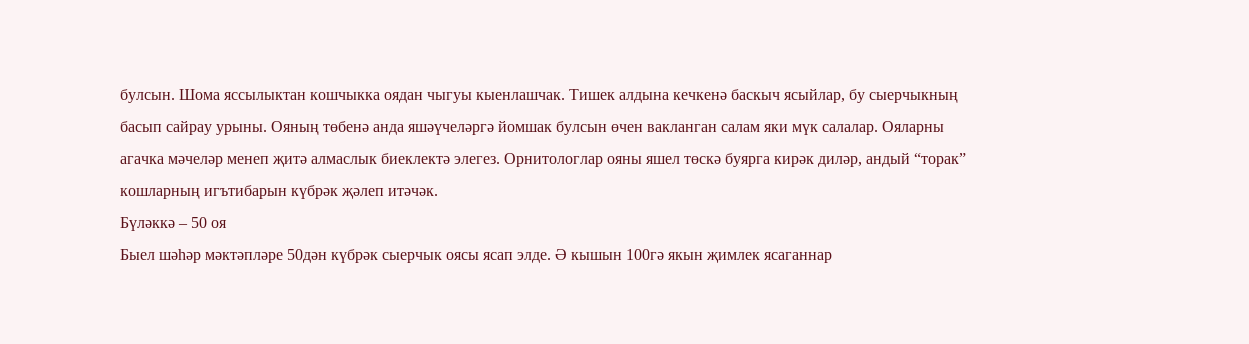булсын. Шома яссылыктан кошчыкка оядан чыгуы кыенлашчак. Тишек алдына кечкенә баскыч ясыйлар, бу сыерчыкның басып сайрау урыны. Ояның төбенә анда яшәүчеләргә йомшак булсын өчен вакланган салам яки мүк салалар. Ояларны агачка мәчеләр менеп җитә алмаслык биеклектә элегез. Орнитологлар ояны яшел төскә буярга кирәк диләр, андый “торак” кошларның игътибарын күбрәк җәлеп итәчәк.
Бүләккә – 50 оя
Быел шәһәр мәктәпләре 50дән күбрәк сыерчык оясы ясап элде. Ә кышын 100гә якын җимлек ясаганнар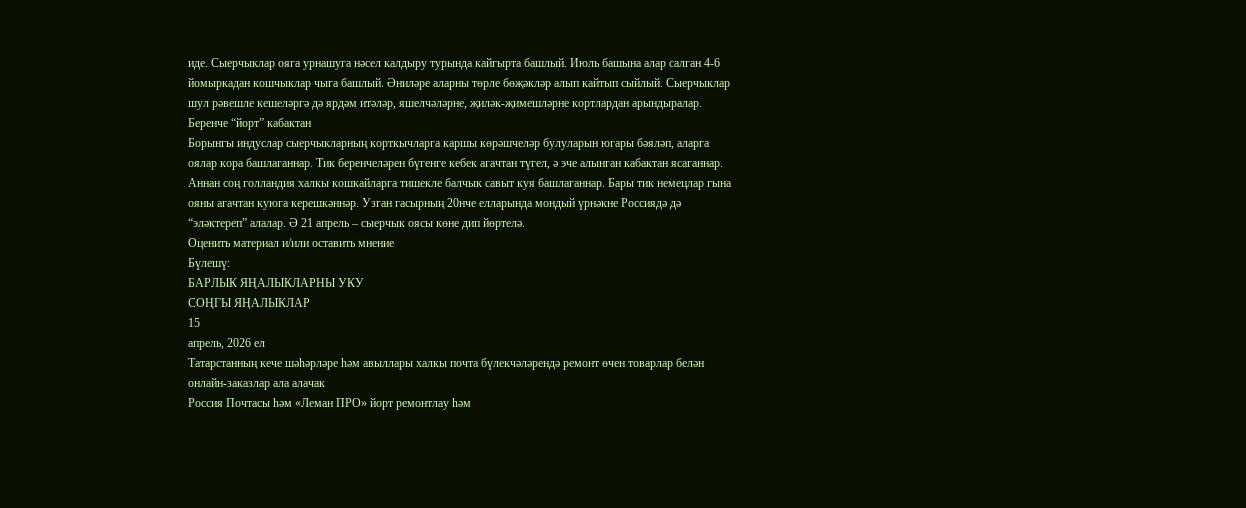иде. Сыерчыклар ояга урнашуга нәсел калдыру турында кайгырта башлый. Июль башына алар салган 4-6 йомыркадан кошчыклар чыга башлый. Әниләре аларны төрле бөҗәкләр алып кайтып сыйлый. Сыерчыклар шул рәвешле кешеләргә дә ярдәм итәләр, яшелчәләрне, җиләк-җимешләрне кортлардан арындыралар.
Беренче “йорт” кабактан
Борынгы индуслар сыерчыкларның корткычларга каршы көрәшчеләр булуларын югары бәяләп, аларга оялар кора башлаганнар. Тик беренчеләрен бүгенге кебек агачтан түгел, ә эче алынган кабактан ясаганнар. Аннан соң голландия халкы кошкайларга тишекле балчык савыт куя башлаганнар. Бары тик немецлар гына ояны агачтан куюга керешкәннәр. Узган гасырның 20нче елларында мондый үрнәкне Россиядә дә “эләктереп” алалар. Ә 21 апрель – сыерчык оясы көне дип йөртелә.
Оценить материал и/или оставить мнение
Бүлешү:
БАРЛЫК ЯҢАЛЫКЛАРНЫ УКУ
СОҢГЫ ЯҢАЛЫКЛАР
15
апрель, 2026 ел
Татарстанның кече шәһәрләре һәм авыллары халкы почта бүлекчәләрендә ремонт өчен товарлар белән онлайн-заказлар ала алачак
Россия Почтасы һәм «Леман ПРО» йорт ремонтлау һәм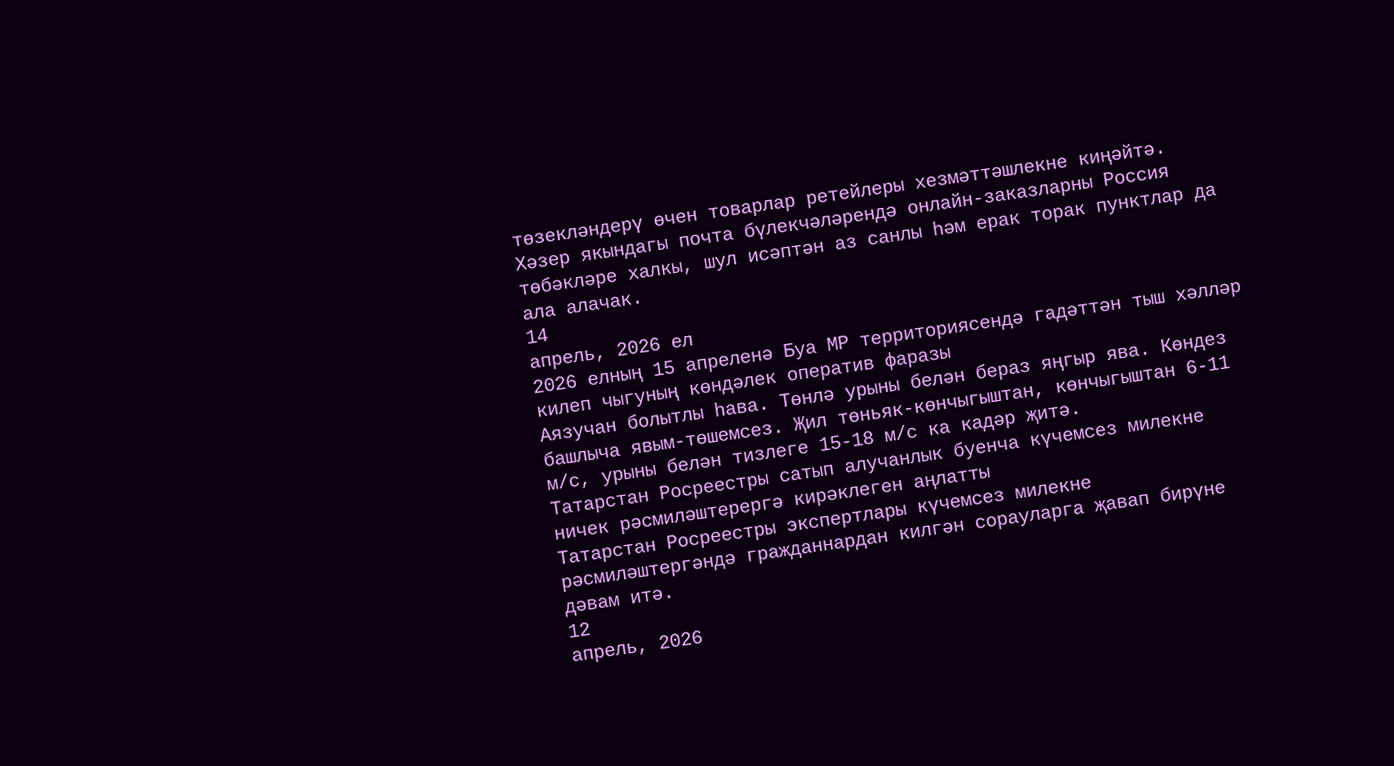төзекләндерү өчен товарлар ретейлеры хезмәттәшлекне киңәйтә. Хәзер якындагы почта бүлекчәләрендә онлайн-заказларны Россия төбәкләре халкы, шул исәптән аз санлы һәм ерак торак пунктлар да ала алачак.
14
апрель, 2026 ел
2026 елның 15 апреленә Буа МР территориясендә гадәттән тыш хәлләр килеп чыгуның көндәлек оператив фаразы
Аязучан болытлы һава. Төнлә урыны белән бераз яңгыр ява. Көндез башлыча явым-төшемсез. Җил төньяк-көнчыгыштан, көнчыгыштан 6-11 м/с, урыны белән тизлеге 15-18 м/с ка кадәр җитә.
Татарстан Росреестры сатып алучанлык буенча күчемсез милекне ничек рәсмиләштерергә кирәклеген аңлатты
Татарстан Росреестры экспертлары күчемсез милекне рәсмиләштергәндә гражданнардан килгән сорауларга җавап бирүне дәвам итә.
12
апрель, 2026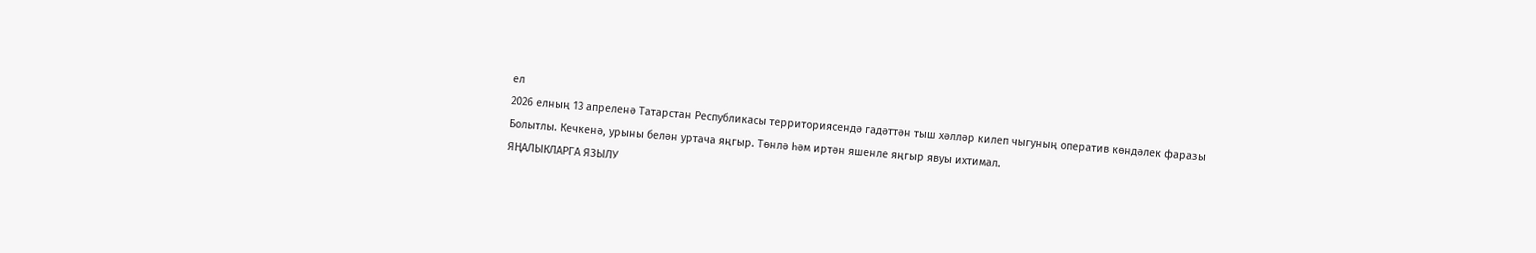ел
2026 елның 13 апреленә Татарстан Республикасы территориясендә гадәттән тыш хәлләр килеп чыгуның оператив көндәлек фаразы
Болытлы. Кечкенә, урыны белән уртача яңгыр. Төнлә һәм иртән яшенле яңгыр явуы ихтимал.
ЯҢАЛЫКЛАРГА ЯЗЫЛУ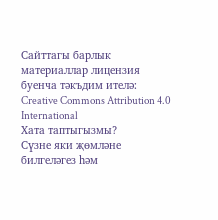Сайттагы барлык материаллар лицензия буенча тәкъдим ителә:
Creative Commons Attribution 4.0 International
Хата таптыгызмы?
Сүзне яки җөмләне билгеләгез һәм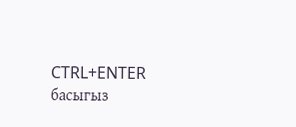CTRL+ENTER басыгыз